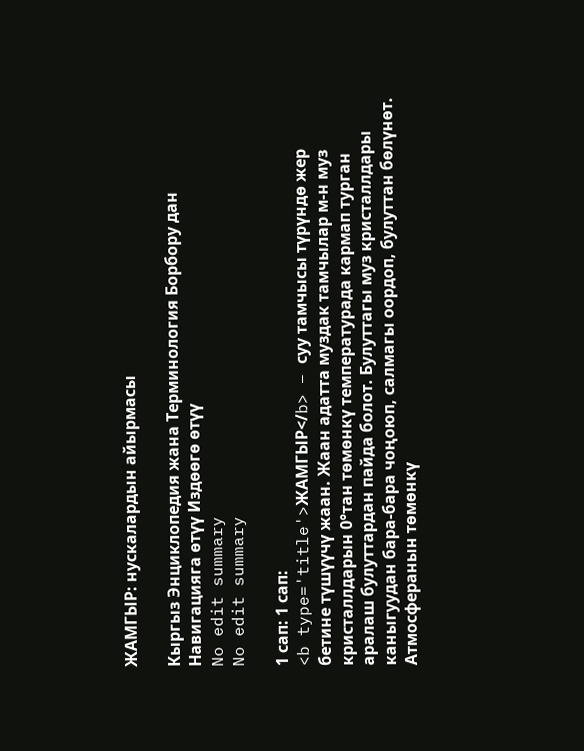ЖАМГЫР: нускалардын айырмасы

Кыргыз Энциклопедия жана Терминология Борбору дан
Навигацияга өтүү Издөөгө өтүү
No edit summary
No edit summary

1 сап: 1 сап:
<b type='title'>ЖАМГЫР</b> – суу тамчысы түрүндө жер бетине түшүүчү жаан. Жаан адатта муздак тамчылар м-н муз кристаллдарын 0°тан төмөнкү температурада кармап турган аралаш булуттардан пайда болот. Булуттагы муз кристаллдары каныгуудан бара-бара чоңоюп, салмагы оордоп, булуттан бөлүнөт. Атмосферанын төмөнкү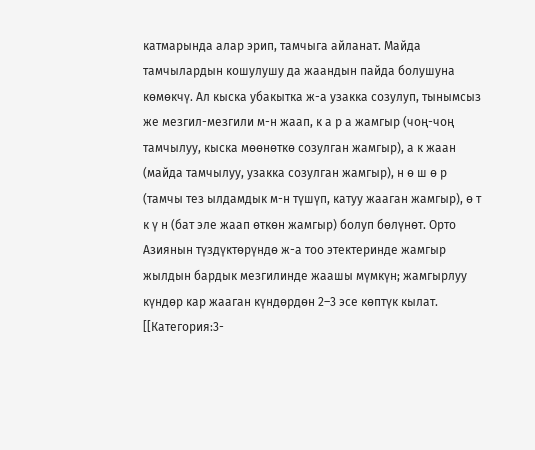катмарында алар эрип, тамчыга айланат. Майда тамчылардын кошулушу да жаандын пайда болушуна көмөкчү. Ал кыска убакытка ж-а узакка созулуп, тынымсыз же мезгил-мезгили м-н жаап, к а р а жамгыр (чоң-чоң тамчылуу, кыска мөөнөткө созулган жамгыр), а к жаан (майда тамчылуу, узакка созулган жамгыр), н ө ш ө р (тамчы тез ылдамдык м-н түшүп, катуу жааган жамгыр), ө т к ү н (бат эле жаап өткөн жамгыр) болуп бөлүнөт. Орто Азиянын түздүктөрүндө ж-а тоо этектеринде жамгыр жылдын бардык мезгилинде жаашы мүмкүн; жамгырлуу күндөр кар жааган күндөрдөн 2–3 эсе көптүк кылат. [[Категория:3-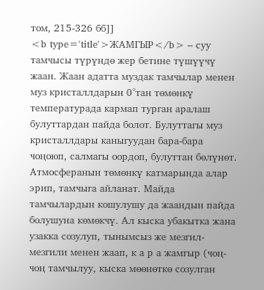том, 215-326 бб]]
<b type='title'>ЖАМГЫР</b> – суу тамчысы түрүндө жер бетине түшүүчү жаан. Жаан адатта муздак тамчылар менен муз кристаллдарын 0°тан төмөнкү температурада кармап турган аралаш булуттардан пайда болот. Булуттагы муз кристаллдары каныгуудан бара-бара чоңоюп, салмагы оордоп, булуттан бөлүнөт. Атмосферанын төмөнкү катмарында алар эрип, тамчыга айланат. Майда тамчылардын кошулушу да жаандын пайда болушуна көмөкчү. Ал кыска убакытка жана узакка созулуп, тынымсыз же мезгил-мезгили менен жаап, к а р а жамгыр (чоң-чоң тамчылуу, кыска мөөнөткө созулган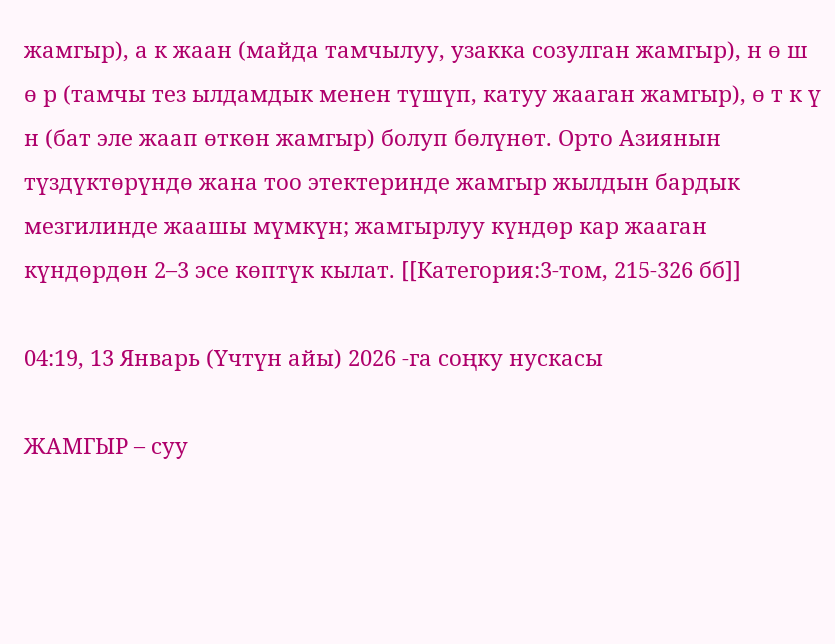жамгыр), а к жаан (майда тамчылуу, узакка созулган жамгыр), н ө ш ө р (тамчы тез ылдамдык менен түшүп, катуу жааган жамгыр), ө т к ү н (бат эле жаап өткөн жамгыр) болуп бөлүнөт. Орто Азиянын түздүктөрүндө жана тоо этектеринде жамгыр жылдын бардык мезгилинде жаашы мүмкүн; жамгырлуу күндөр кар жааган күндөрдөн 2–3 эсе көптүк кылат. [[Категория:3-том, 215-326 бб]]

04:19, 13 Январь (Үчтүн айы) 2026 -га соңку нускасы

ЖАМГЫР – суу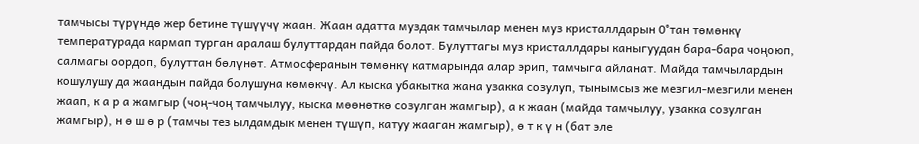тамчысы түрүндө жер бетине түшүүчү жаан. Жаан адатта муздак тамчылар менен муз кристаллдарын 0°тан төмөнкү температурада кармап турган аралаш булуттардан пайда болот. Булуттагы муз кристаллдары каныгуудан бара-бара чоңоюп, салмагы оордоп, булуттан бөлүнөт. Атмосферанын төмөнкү катмарында алар эрип, тамчыга айланат. Майда тамчылардын кошулушу да жаандын пайда болушуна көмөкчү. Ал кыска убакытка жана узакка созулуп, тынымсыз же мезгил-мезгили менен жаап, к а р а жамгыр (чоң-чоң тамчылуу, кыска мөөнөткө созулган жамгыр), а к жаан (майда тамчылуу, узакка созулган жамгыр), н ө ш ө р (тамчы тез ылдамдык менен түшүп, катуу жааган жамгыр), ө т к ү н (бат эле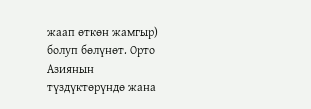жаап өткөн жамгыр) болуп бөлүнөт. Орто Азиянын түздүктөрүндө жана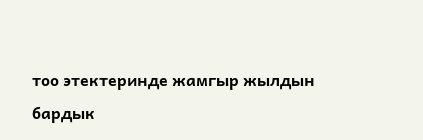тоо этектеринде жамгыр жылдын бардык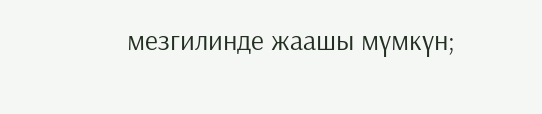мезгилинде жаашы мүмкүн;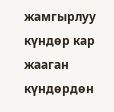жамгырлуу күндөр кар жааган күндөрдөн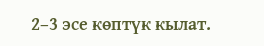2–3 эсе көптүк кылат.